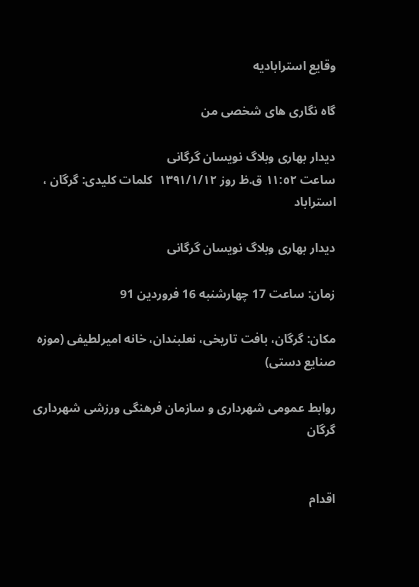وقایع استرابادیه

گاه نگاری های شخصی من

دیدار بهاری وبلاگ نویسان گرگانی
ساعت ۱۱:٥٢ ق.ظ روز ۱۳٩۱/۱/۱٢  کلمات کلیدی: گرگان ، استراباد

دیدار بهاری وبلاگ نویسان گرگانی

زمان: ساعت 17 چهارشنبه 16 فروردین 91

مکان: گرگان، بافت تاریخی، نعلبندان، خانه امیرلطیفی (موزه صنایع دستی)

روابط عمومی شهرداری و سازمان فرهنگی ورزشی شهرداری گرگان


اقدام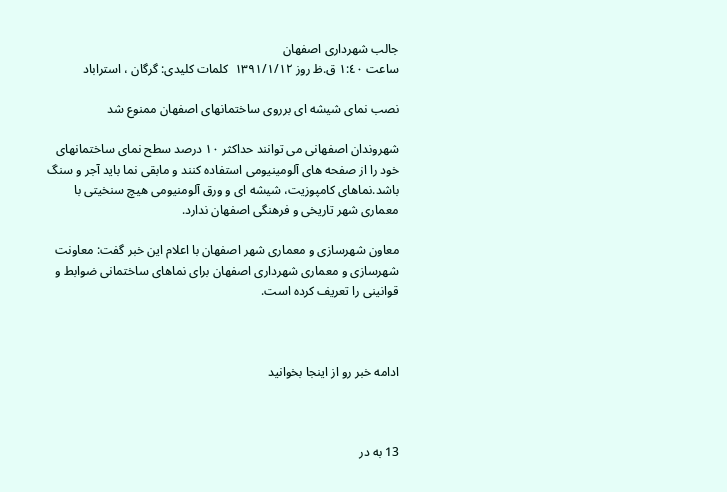جالب شهرداری اصفهان
ساعت ۱:٤٠ ق.ظ روز ۱۳٩۱/۱/۱٢  کلمات کلیدی: گرگان ، استراباد

نصب نمای شیشه ای برروی ساختمانهای اصفهان ممنوع شد

شهروندان اصفهانی می توانند حداکثر ۱۰ درصد سطح نمای ساختمانهای خود را از صفحه های آلومینیومی استفاده کنند و مابقی نما باید آجر و سنگ باشد.نماهای کامپوزیت، شیشه ای و ورق آلومنیومی هیچ سنخیتی با معماری شهر تاریخی و فرهنگی اصفهان ندارد.

معاون شهرسازی و معماری شهر اصفهان با اعلام این خبر گفت: معاونت شهرسازی و معماری شهرداری اصفهان برای نماهای ساختمانی ضوابط و قوانینی را تعریف کرده است.



ادامه خبر رو از اینجا بخوانید



13 به در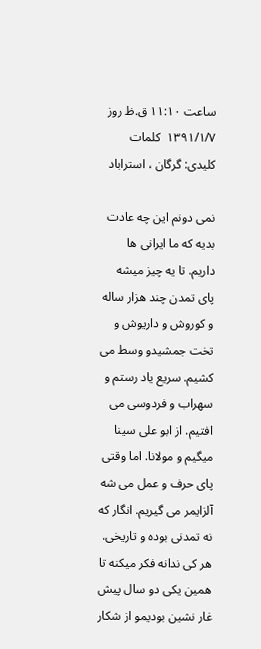ساعت ۱۱:۱٠ ق.ظ روز ۱۳٩۱/۱/٧  کلمات کلیدی: گرگان ، استراباد

نمی دونم این چه عادت بدیه که ما ایرانی ها داریم. تا یه چیز میشه پای تمدن چند هزار ساله و کوروش و داریوش و تخت جمشیدو وسط می کشیم. سریع یاد رستم و سهراب و فردوسی می افتیم. از ابو علی سینا میگیم و مولانا. اما وقتی پای حرف و عمل می شه آلزایمر می گیریم. انگار که نه تمدنی بوده و تاریخی. هر کی ندانه فکر میکنه تا همین یکی دو سال پیش غار نشین بودیمو از شکار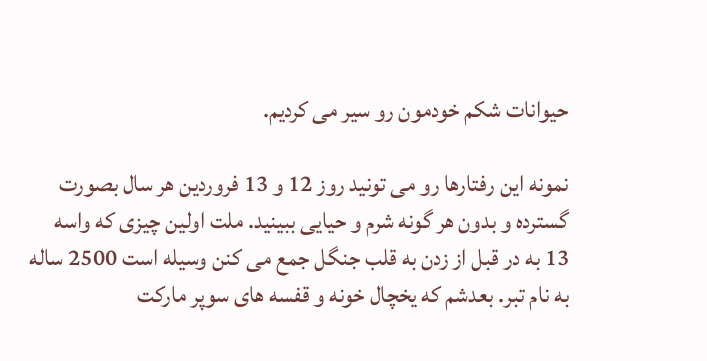حیوانات شکم خودمون رو سیر می کردیم.

نمونه این رفتارها رو می تونید روز 12 و 13 فروردین هر سال بصورت  گسترده و بدون هر گونه شرم و حیایی ببینید. ملت اولین چیزی که واسه 13 به در قبل از زدن به قلب جنگل جمع می کنن وسیله است 2500 ساله به نام تبر. بعدشم که یخچال خونه و قفسه های سوپر مارکت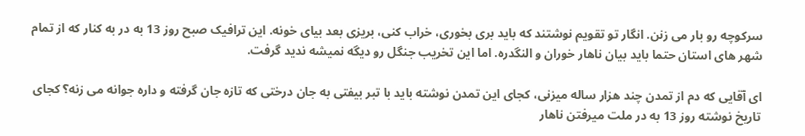سرکوچه رو بار می زنن. انگار تو تقویم نوشتند که باید بری بخوری، خراب کنی، بریزی بعد بیای خونه. این ترافیک صبح روز 13 به در به کنار که از تمام شهر های استان حتما باید بیان ناهار خوران و النگدره. اما این تخریب جنگل رو دیگه نمیشه ندید گرفت.

ای آقایی که دم از تمدن چند هزار ساله میزنی، کجای این تمدن نوشته باید با تبر بیفتی به جان درختی که تازه جان گرفته و داره جوانه می زنه؟ کجای تاریخ نوشته روز 13 به در ملت میرفتن ناهار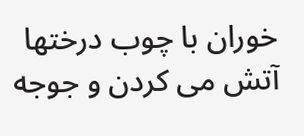خوران با چوب درختها آتش می کردن و جوجه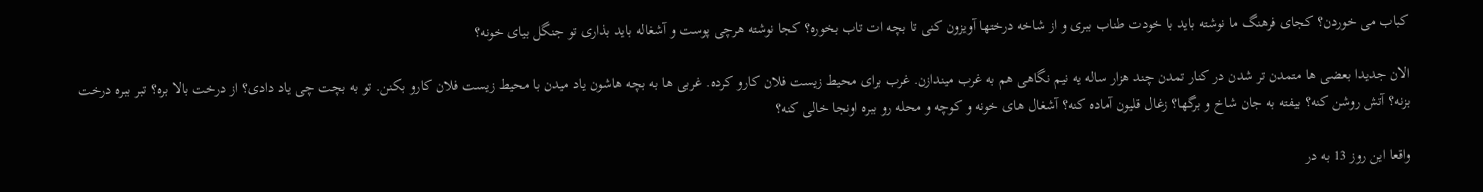کباب می خوردن؟ کجای فرهنگ ما نوشته باید با خودت طناب ببری و از شاخه درختها آویزون کنی تا بچه ات تاب بخوره؟ کجا نوشته هرچی پوست و آشغاله باید بذاری تو جنگل بیای خونه؟

الان جدیدا بعضی ها متمدن تر شدن در کنار تمدن چند هزار ساله یه نیم نگاهی هم به غرب میندازن. غرب برای محیط زیست فلان کارو کرده. غربی ها به بچه هاشون یاد میدن با محیط زیست فلان کارو بکنن. تو به بچت چی یاد دادی؟ از درخت بالا بره؟ تبر ببره درخت بزنه؟ آتش روشن کنه؟ بیفته به جان شاخ و برگها؟ زغال قلیون آماده کنه؟ آشغال های خونه و کوچه و محله رو ببره اونجا خالی کنه؟

واقعا این روز 13 به در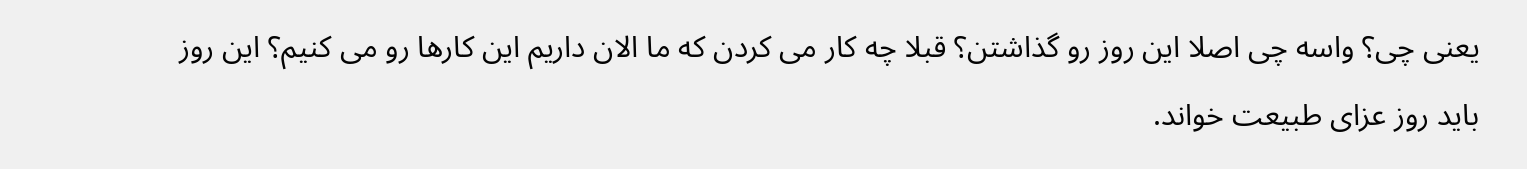یعنی چی؟ واسه چی اصلا این روز رو گذاشتن؟ قبلا چه کار می کردن که ما الان داریم این کارها رو می کنیم؟ این روز باید روز عزای طبیعت خواند.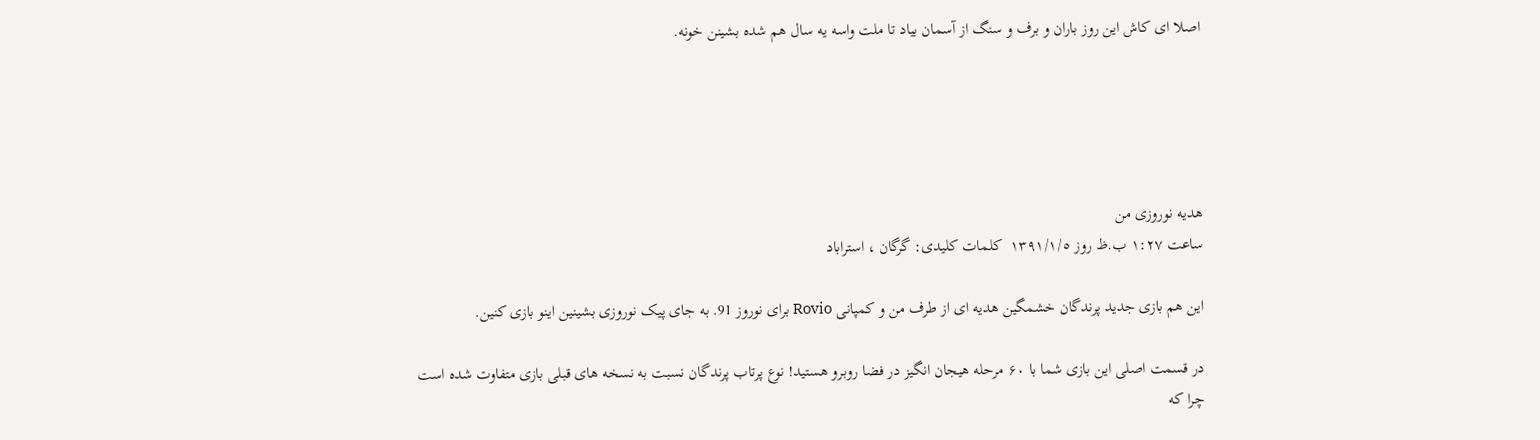اصلا ای کاش این روز باران و برف و سنگ از آسمان بیاد تا ملت واسه یه سال هم شده بشینن خونه.





هدیه نوروزی من
ساعت ۱:٢٧ ب.ظ روز ۱۳٩۱/۱/٥  کلمات کلیدی: گرگان ، استراباد

این هم بازی جدید پرندگان خشمگین هدیه ای از طرف من و کمپانی Rovio برای نوروز 91. به جای پیک نوروزی بشینین اینو بازی کنین.

در قسمت اصلی این بازی شما با ۶۰ مرحله هیجان انگیز در فضا روبرو هستید! نوع پرتاب پرندگان نسبت به نسخه های قبلی بازی متفاوت شده است چرا که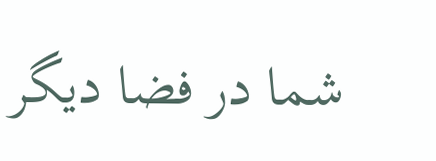شما در فضا دیگر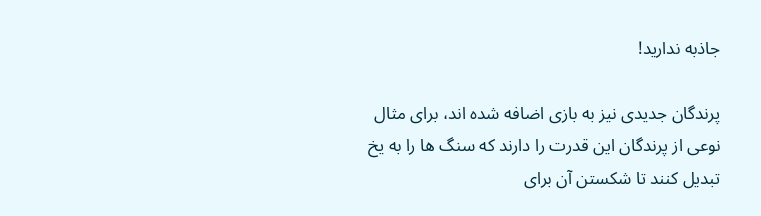جاذبه ندارید!

پرندگان جدیدی نیز به بازی اضافه شده اند، برای مثال نوعی از پرندگان این قدرت را دارند که سنگ ها را به یخ تبدیل کنند تا شکستن آن برای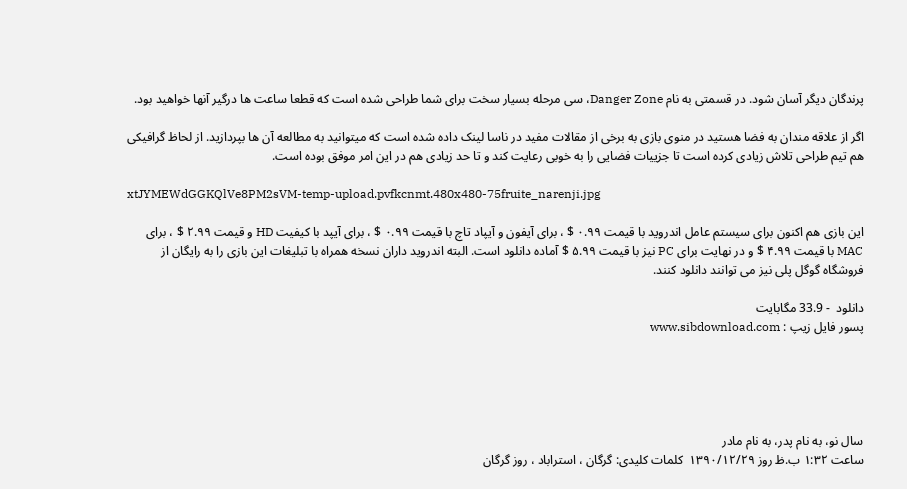پرندگان دیگر آسان شود. در قسمتی به نام Danger Zone، سی مرحله بسیار سخت برای شما طراحی شده است که قطعا ساعت ها درگیر آنها خواهید بود.

اگر از علاقه مندان به فضا هستید در منوی بازی به برخی از مقالات مفید در ناسا لینک داده شده است که میتوانید به مطالعه آن ها بپردازید. از لحاظ گرافیکی هم تیم طراحی تلاش زیادی کرده است تا جزییات فضایی را به خوبی رعایت کند و تا حد زیادی هم در این امر موفق بوده است.

xtJYMEWdGGKQlVe8PM2sVM-temp-upload.pvfkcnmt.480x480-75fruite_narenji.jpg

این بازی هم اکنون برای سیستم عامل اندروید با قیمت ۰.۹۹ $ ، برای آیفون و آیپاد تاچ با قیمت ۰.۹۹ $ ، برای آیپد با کیفیت HD و قیمت ۲.۹۹ $ ، برای MAC با قیمت ۴.۹۹ $ و در نهایت برای PC نیز با قیمت ۵.۹۹ $ آماده دانلود است. البته اندروید داران نسخه همراه با تبلیغات این بازی را به رایگان از فروشگاه گوگل پلی نیز می توانند دانلود کنند.

دانلود  - 33.9 مگابایت
پسور فایل زیپ : www.sibdownload.com





سال نو، به نام پدر، به نام مادر
ساعت ۱:۳٢ ب.ظ روز ۱۳٩٠/۱٢/٢٩  کلمات کلیدی: گرگان ، استراباد ، روز گرگان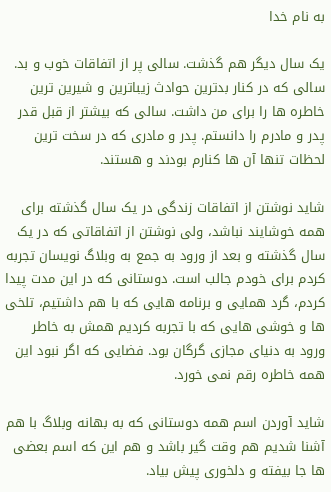به نام خدا

یک سال دیگر هم گذشت. سالی پر از اتفاقات خوب و بد. سالی که در کنار بدترین حوادث زیباترین و شیرین ترین خاطره ها را برای من داشت. سالی که بیشتر از قبل قدر پدر و مادرم را دانستم. پدر و مادری که در سخت ترین لحظات تنها آن ها کنارم بودند و هستند.

شاید نوشتن از اتفاقات زندگی در یک سال گذشته برای همه خوشایند نباشد، ولی نوشتن از اتفاقاتی که در یک سال گذشته و بعد از ورود به جمع به وبلاگ نویسان تجربه کردم برای خودم جالب است. دوستانی که در این مدت پیدا کردم، گرد همایی و برنامه هایی که با هم داشتیم، تلخی ها و خوشی هایی که با تجربه کردیم همش به خاطر ورود به دنیای مجازی گرگان بود. فضایی که اگر نبود این همه خاطره رقم نمی خورد.

شاید آوردن اسم همه دوستانی که به بهانه وبلاگ با هم آشنا شدیم هم وقت گیر باشد و هم این که اسم بعضی ها جا بیفته و دلخوری پیش بیاد.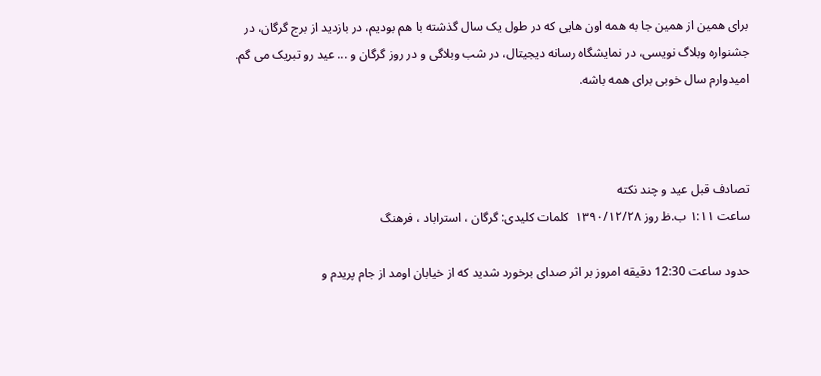برای همین از همین جا به همه اون هایی که در طول یک سال گذشته با هم بودیم، در بازدید از برج گرگان، در جشنواره وبلاگ نویسی، در نمایشگاه رسانه دیجیتال، در شب وبلاگی و در روز گرگان و ... عید رو تبریک می گم. امیدوارم سال خوبی برای همه باشه.



تصادف قبل عید و چند نکته
ساعت ۱:۱۱ ب.ظ روز ۱۳٩٠/۱٢/٢۸  کلمات کلیدی: گرگان ، استراباد ، فرهنگ

حدود ساعت 12:30 دقیقه امروز بر اثر صدای برخورد شدید که از خیابان اومد از جام پریدم و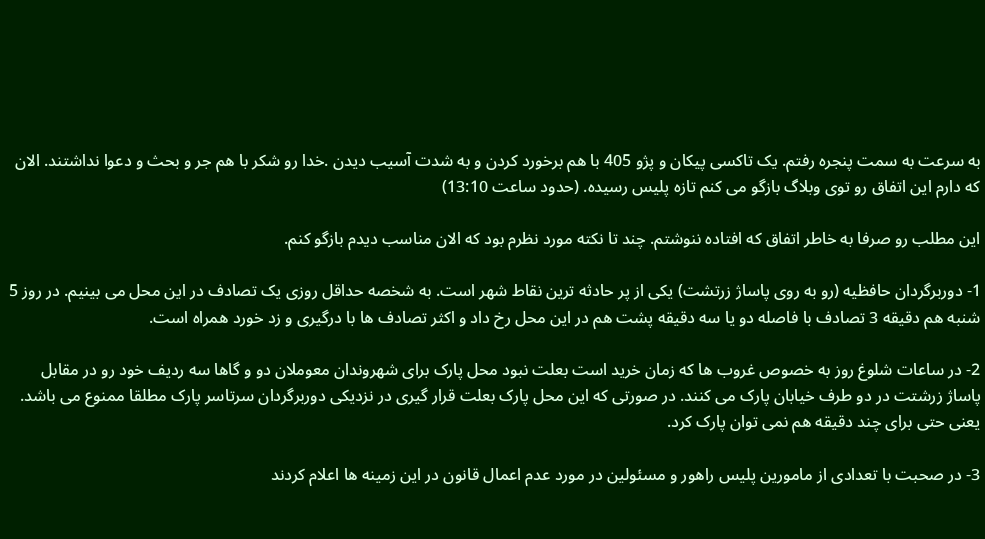به سرعت به سمت پنجره رفتم. یک تاکسی پیکان و پژو 405 با هم برخورد کردن و به شدت آسیب دیدن .خدا رو شکر با هم جر و بحث و دعوا نداشتند. الان که دارم این اتفاق رو توی وبلاگ بازگو می کنم تازه پلیس رسیده. (حدود ساعت 13:10)

این مطلب رو صرفا به خاطر اتفاق که افتاده ننوشتم. چند تا نکته مورد نظرم بود که الان مناسب دیدم بازگو کنم.

1- دوربرگردان حافظیه (رو به روی پاساژ زرتشت) یکی از پر حادثه ترین نقاط شهر است. به شخصه حداقل روزی یک تصادف در این محل می بینیم. در روز 5 شنبه هم دقیقه 3 تصادف با فاصله دو یا سه دقیقه پشت هم در این محل رخ داد و اکثر تصادف ها با درگیری و زد خورد همراه است.

2- در ساعات شلوغ روز به خصوص غروب ها که زمان خرید است بعلت نبود محل پارک برای شهروندان معوملان دو و گاها سه ردیف خود رو در مقابل پاساژ زرشتت در دو طرف خیابان پارک می کنند. در صورتی که این محل پارک بعلت قرار گیری در نزدیکی دوربرگردان سرتاسر پارک مطلقا ممنوع می باشد. یعنی حتی برای چند دقیقه هم نمی توان پارک کرد.

3- در صحبت با تعدادی از مامورین پلیس راهور و مسئولین در مورد عدم اعمال قانون در این زمینه ها اعلام کردند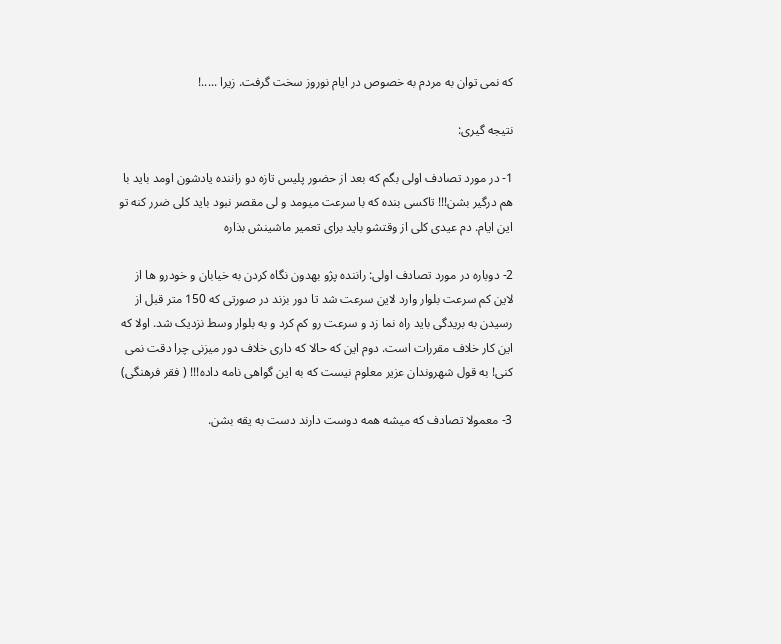که نمی توان به مردم به خصوص در ایام نوروز سخت گرفت. زیرا .....!

نتیجه گیری:

1- در مورد تصادف اولی بگم که بعد از حضور پلیس تازه دو راننده یادشون اومد باید با هم درگیر بشن!!! تاکسی بنده که با سرعت میومد و لی مقصر نبود باید کلی ضرر کنه تو این ایام. دم عیدی کلی از وقتشو باید برای تعمیر ماشینش بذاره

2- دوباره در مورد تصادف اولی: راننده پژو بهدون نگاه کردن به خیابان و خودرو ها از لاین کم سرعت بلوار وارد لاین سرعت شد تا دور بزند در صورتی که 150 متر قبل از رسیدن به بریدگی باید راه نما زد و سرعت رو کم کرد و به بلوار وسط نزدیک شد. اولا که این کار خلاف مقررات است. دوم این که حالا که داری خلاف دور میزنی چرا دقت نمی کنی! به قول شهروندان عزیر معلوم نیست که به این گواهی نامه داده!!! ( فقر فرهنگی)

3- معمولا تصادف که میشه همه دوست دارند دست به یقه بشن.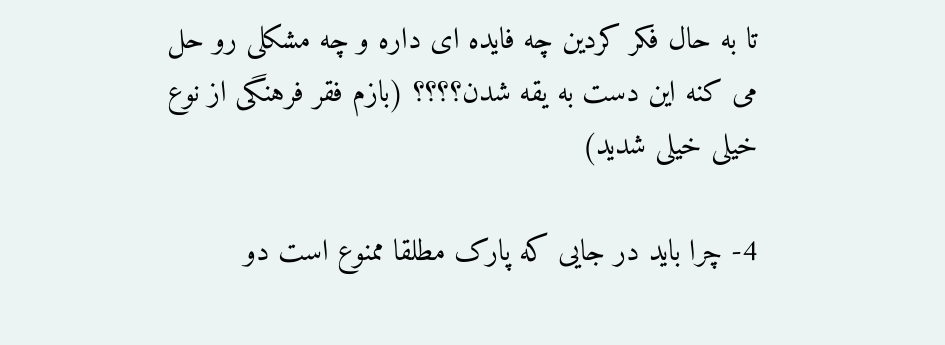تا به حال فکر کردین چه فایده ای داره و چه مشکلی رو حل می کنه این دست به یقه شدن؟؟؟؟ (بازم فقر فرهنگی از نوع خیلی خیلی شدید)

4- چرا باید در جایی که پارک مطلقا ممنوع است دو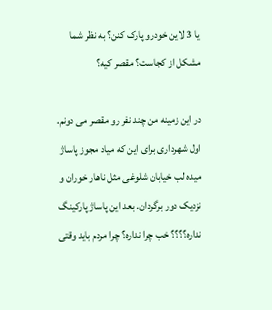یا 3 لاین خودرو پارک کنن؟ به نظر شما مشکل از کجاست؟ مقصر کیه؟

در این زمینه من چند نفر رو مقصر می دونم. اول شهرداری برای این که میاد مجوز پاساژ میده لب خیابان شلوغی مثل ناهار خوران و نزدیک دور برگردان. بعد این پاساژ پارکینگ نداره؟؟؟؟ خب چرا نداره؟ چرا مردم باید وقتی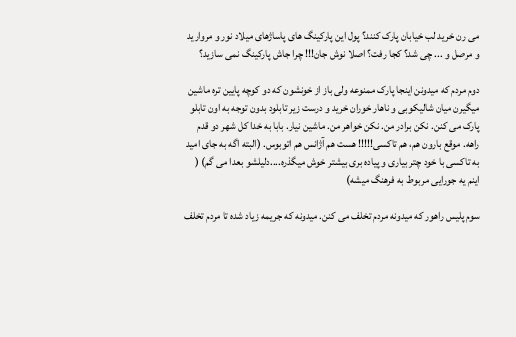می رن خرید لب خیابان پارک کنند؟ پول این پارکینگ های پاساژهای میلاد نور و مروارید و مرصل و ... چی شد؟ کجا رفت؟ اصلا نوش جان!!! چرا جاش پارکینگ نمی سازید؟

دوم مردم که میدونن اینجا پارک ممنوعه ولی باز از خونشون که دو کوچه پایین تره ماشین میگیرن میان شالیکوبی و ناهار خوران خرید و درست زیر تابلود بدون توجه به اون تابلو پارک می کنن. نکن برادر من. نکن خواهر من. ماشین نیار. بابا به خدا کل شهر دو قدم راهه. موقع بارون هم، هم تاکسی!!!!! هست هم آژانس هم اتوبوس. (البته اگه به جای امید به تاکسی با خود چتر بیاری و پیاده بری بیشتر خوش میگذره....دلیلشو بعدا می گم) ( اینم یه جورایی مربوط به فرهنگ میشه)

سوم پلیس راهور که میدونه مردم تخلف می کنن. میدونه که جریمه زیاد شده تا مردم تخلف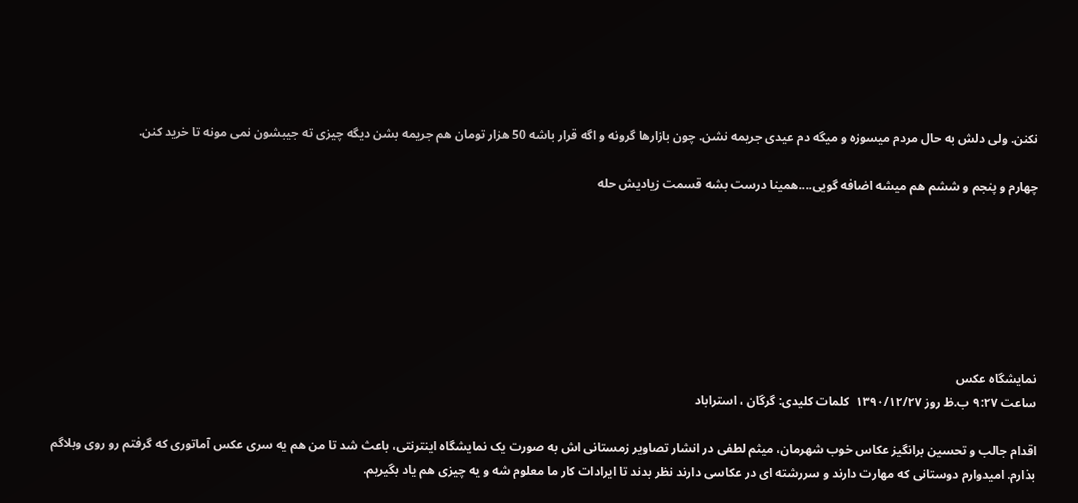نکنن. ولی دلش به حال مردم میسوزه و میگه دم عیدی جریمه نشن. چون بازارها گرونه و اگه قرار باشه 50 هزار تومان هم جریمه بشن دیگه چیزی ته جیبشون نمی مونه تا خرید کنن.

چهارم و پنجم و ششم هم میشه اضافه گویی....همینا درست بشه قسمت زیادیش حله







نمایشگاه عکس
ساعت ٩:٢٧ ب.ظ روز ۱۳٩٠/۱٢/٢٧  کلمات کلیدی: گرگان ، استراباد

اقدام جالب و تحسین برانگیز عکاس خوب شهرمان، میثم لطفی در انشار تصاویر زمستانی اش به صورت یک نمایشگاه اینترنتی، باعث شد تا من هم یه سری عکس آماتوری که گرفتم رو روی وبلاگم بذارم. امیدوارم دوستانی که مهارت دارند و سررشته ای در عکاسی دارند نظر بدند تا ایرادات کار ما معلوم شه و یه چیزی هم یاد بگیریم.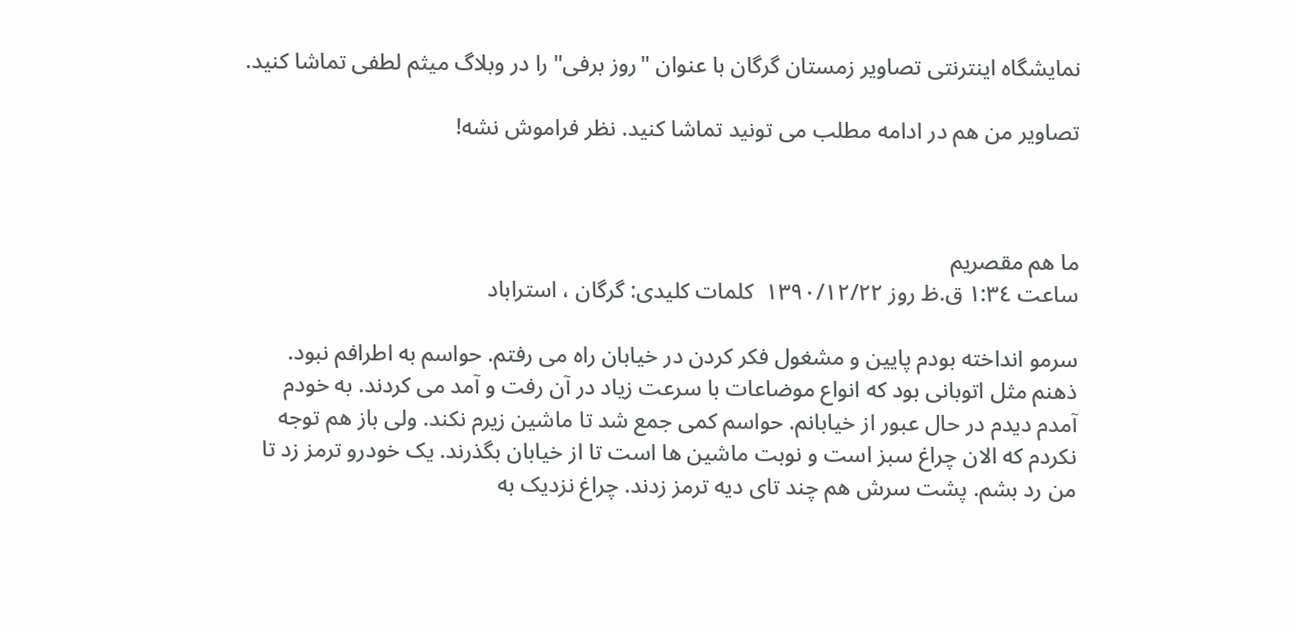نمایشگاه اینترنتی تصاویر زمستان گرگان با عنوان "روز برفی" را در وبلاگ میثم لطفی تماشا کنید.

تصاویر من هم در ادامه مطلب می تونید تماشا کنید. نظر فراموش نشه!



ما هم مقصریم
ساعت ۱:۳٤ ق.ظ روز ۱۳٩٠/۱٢/٢٢  کلمات کلیدی: گرگان ، استراباد

سرمو انداخته بودم پایین و مشغول فکر کردن در خیابان راه می رفتم. حواسم به اطرافم نبود. ذهنم مثل اتوبانی بود که انواع موضاعات با سرعت زیاد در آن رفت و آمد می کردند. به خودم آمدم دیدم در حال عبور از خیابانم. حواسم کمی جمع شد تا ماشین زیرم نکند. ولی باز هم توجه نکردم که الان چراغ سبز است و نوبت ماشین ها است تا از خیابان بگذرند. یک خودرو ترمز زد تا من رد بشم. پشت سرش هم چند تای دیه ترمز زدند. چراغ نزدیک به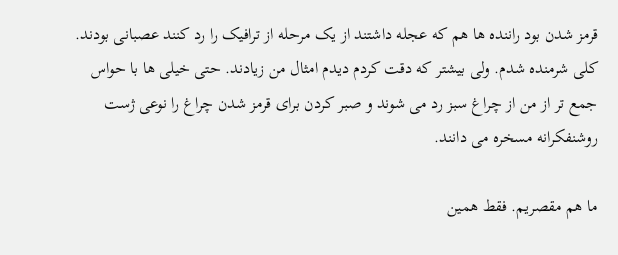قرمز شدن بود راننده ها هم که عجله داشتند از یک مرحله از ترافیک را رد کنند عصبانی بودند. کلی شرمنده شدم. ولی بیشتر که دقت کردم دیدم امثال من زیادند. حتی خیلی ها با حواس جمع تر از من از چراغ سبز رد می شوند و صبر کردن برای قرمز شدن چراغ را نوعی ژست روشنفکرانه مسخره می دانند.

ما هم مقصریم. فقط همین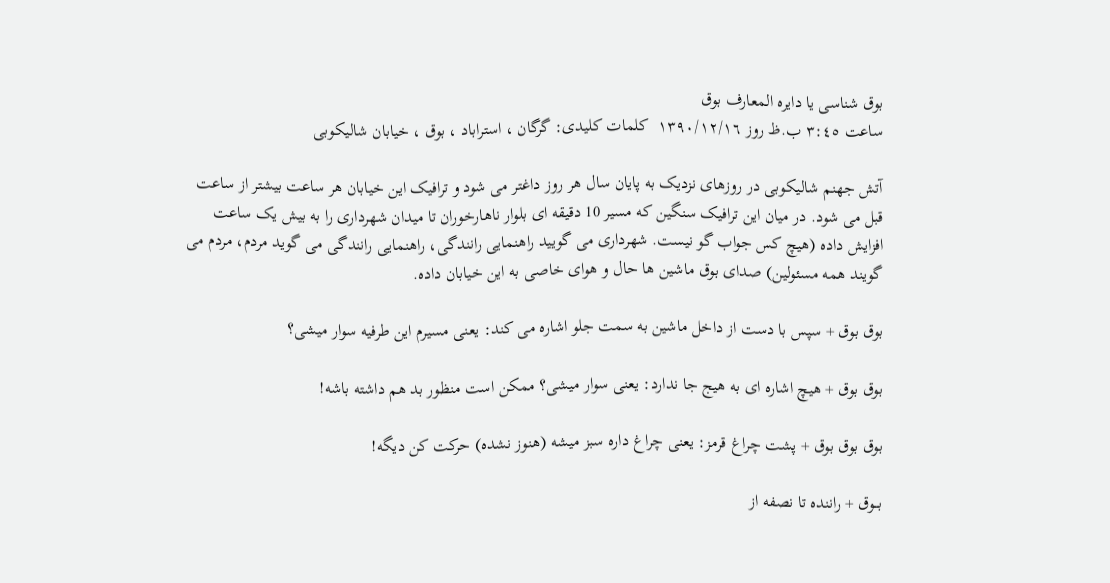بوق شناسی یا دایره المعارف بوق
ساعت ۳:٤٥ ب.ظ روز ۱۳٩٠/۱٢/۱٦  کلمات کلیدی: گرگان ، استراباد ، بوق ، خیابان شالیکوبی

آتش جهنم شالیکوبی در روزهای نزدیک به پایان سال هر روز داغتر می شود و ترافیک این خیابان هر ساعت بیشتر از ساعت قبل می شود. در میان این ترافیک سنگین که مسیر 10 دقیقه ای بلوار ناهارخوران تا میدان شهرداری را به بیش یک ساعت افزایش داده (هیچ کس جواب گو نیست. شهرداری می گویید راهنمایی رانندگی، راهنمایی رانندگی می گوید مردم، مردم می گویند همه مسئولین) صدای بوق ماشین ها حال و هوای خاصی به این خیابان داده.

بوق بوق + سپس با دست از داخل ماشین به سمت جلو اشاره می کند: یعنی مسیرم این طرفیه سوار میشی؟

بوق بوق + هیچ اشاره ای به هیج جا ندارد: یعنی سوار میشی؟ ممکن است منظور بد هم داشته باشه!

بوق بوق بوق + پشت چراغ قرمز: یعنی چراغ داره سبز میشه (هنوز نشده) حرکت کن دیگه!

بـــوق + راننده تا نصفه از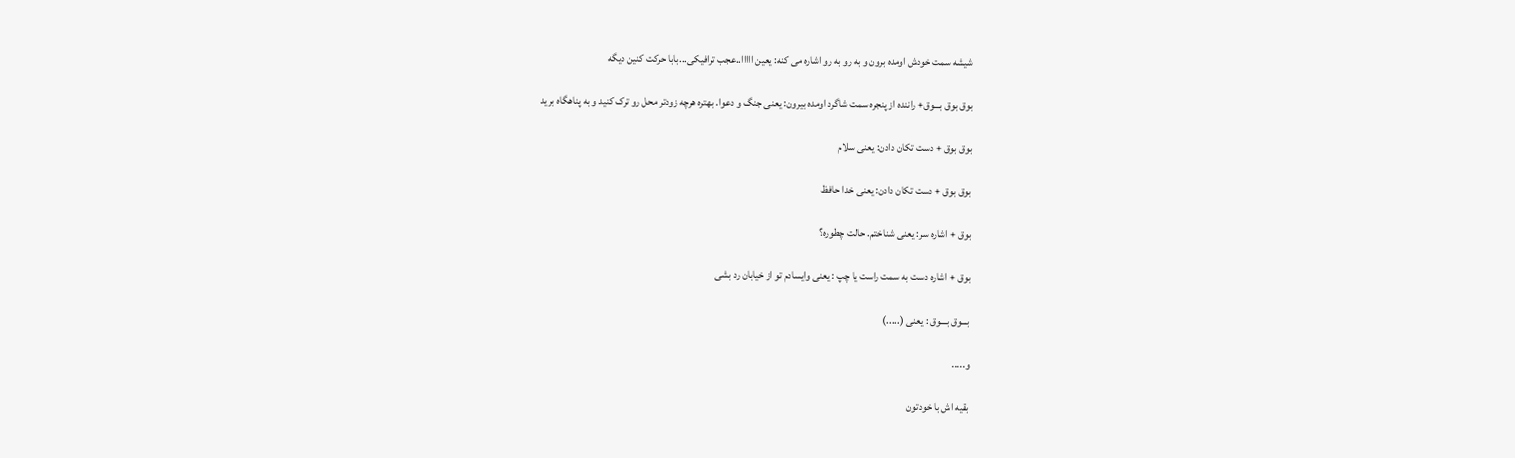شیشه سمت خودش اومده برون و به رو به رو اشاره می کنه: یعین ااااا..عجب ترافیکی...بابا حرکت کنین دیگه

بوق بوق بـــوق+ راننده از پنجره سمت شاگرد اومده بیرون: یعنی جنگ و دعوا. بهتره هرچه زودتر محل رو ترک کنید و به پناهگاه برید

بوق بوق + دست تکان دادن: یعنی سلام

بوق بوق + دست تکان دادن: یعنی خدا حافظ

بوق + اشاره سر: یعنی شناختم. حالت چطوره؟

بوق + اشاره دست به سمت راست یا چپ : یعنی وایسادم تو از خیابان رد بشی

بـــوق بـــوق : یعنی (.....)

و.....

بقیه اش با خودتون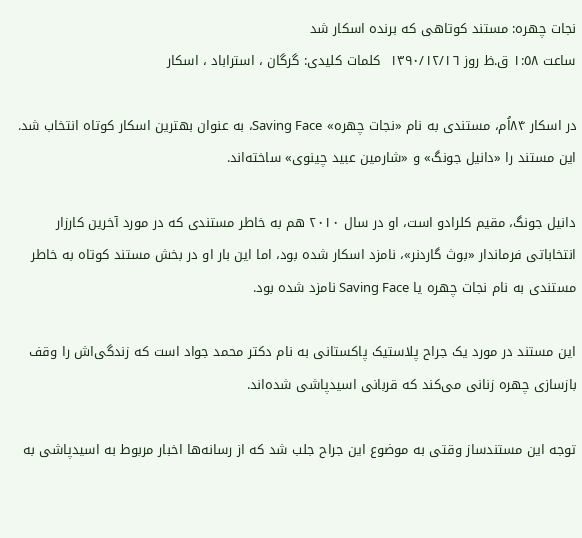نجات چهره: مستند کوتاهی که برنده اسکار شد
ساعت ۱:٥۸ ق.ظ روز ۱۳٩٠/۱٢/۱٦  کلمات کلیدی: گرگان ، استراباد ، اسکار

در اسکار ۸۴‌اُم، مستندی به نام «نجات چهره» Saving Face، به عنوان بهترین اسکار کوتاه انتخاب شد. این مستند را «دانیل جونگ» و «شارمین عبید چینوی» ساخته‌اند.

دانیل جونگ، مقیم کلرادو است، او در سال ۲۰۱۰ هم به خاطر مستندی که در مورد آخرین کارزار انتخاباتی فرماندار «بوث گاردنر»، نامزد اسکار شده بود، اما این بار او در بخش مستند کوتاه به خاطر مستندی به نام نجات چهره یا Saving Face نامزد شده بود.

این مستند در مورد یک جراح پلاستیک پاکستانی به نام دکتر محمد جواد است که زندگی‌اش را وقف بازسازی چهره زنانی می‌کند که قربانی اسیدپاشی شده‌اند.

توجه این مستندساز وقتی به موضوع این جراح جلب شد که از رسانه‌ها اخبار مربوط به اسیدپاشی به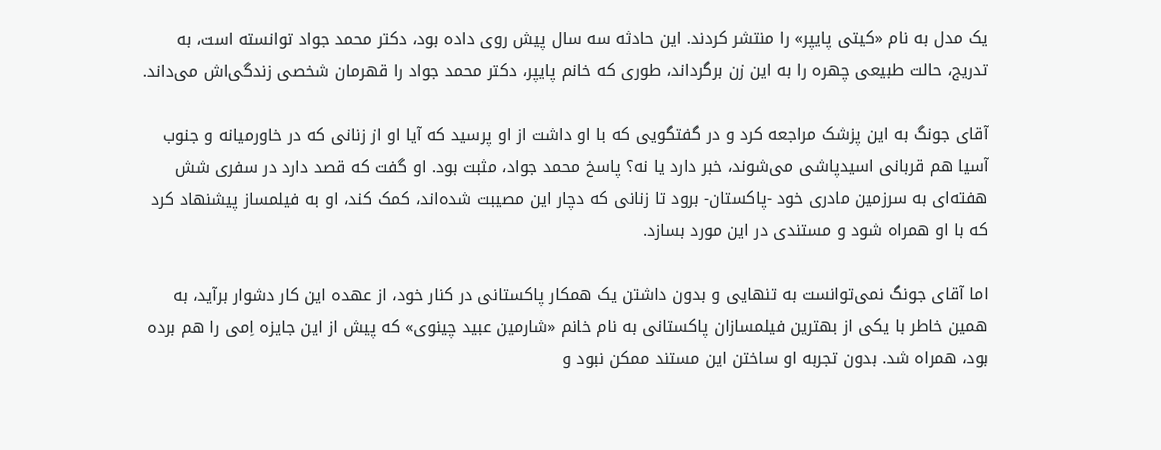یک مدل به نام «کیتی پایپر» را منتشر کردند. این حادثه سه سال پیش روی داده بود، دکتر محمد جواد توانسته است، به تدریج، حالت طبیعی چهره را به این زن برگرداند، طوری که خانم پایپر، دکتر محمد جواد را قهرمان شخصی زندگی‌اش می‌داند.

آقای جونگ به این پزشک مراجعه کرد و در گفتگویی که با او داشت از او پرسید که آیا او از زنانی که در خاورمیانه و جنوب آسیا هم قربانی اسیدپاشی می‌شوند، خبر دارد یا نه؟ پاسخ محمد جواد، مثبت بود. او گفت که قصد دارد در سفری شش هفته‌ای به سرزمین مادری خود -پاکستان- برود تا زنانی که دچار این مصیبت شده‌اند، کمک کند، او به فیلمساز پیشنهاد کرد که با او همراه شود و مستندی در این مورد بسازد.

اما آقای جونگ نمی‌توانست به تنهایی و بدون داشتن یک همکار پاکستانی در کنار خود، از عهده این کار دشوار برآید، به همین خاطر با یکی از بهترین فیلمسازان پاکستانی به نام خانم «شارمین عبید چینوی» که پیش از این جایزه اِمی را هم برده بود، همراه شد. بدون تجربه او ساختن این مستند ممکن نبود و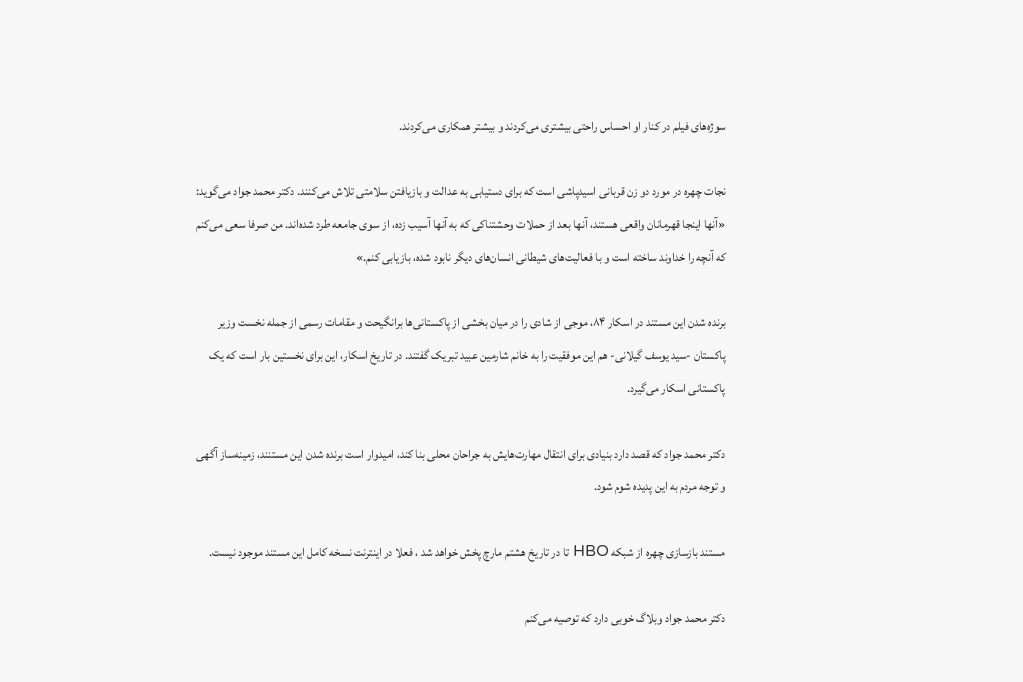سوژه‌های فیلم در کنار او احساس راحتی بیشتری می‌کردند و بیشتر همکاری می‌کردند.

نجات چهره در مورد دو زن قربانی اسیدپاشی است که برای دستیابی به عدالت و بازیافتن سلامتی تلاش می‌کنند. دکتر محمد جواد می‌گوید: «آنها اینجا قهرمانان واقعی هستند، آنها بعد از حملات وحشتناکی که به آنها آسیب زده، از سوی جامعه طرد شده‌اند. من صرفا سعی می‌کنم که آنچه را خداوند ساخته است و با فعالیت‌های شیطانی انسان‌های دیگر نابود شده، بازیابی کنم.»

برنده شدن این مستند در اسکار ۸۴، موجی از شادی را در میان بخشی از پاکستانی‌ها برانگیحت و مقامات رسمی از جمله نخست وزیر پاکستان -سید یوسف گیلانی- هم این موفقیت را به خانم شارمین عبید تبریک گفتند. در تاریخ اسکار، این برای نخستین بار است که یک پاکستانی اسکار می‌گیرد.

دکتر محمد جواد که قصد دارد بنیادی برای انتقال مهارت‌هایش به جراحان محلی بنا کند، امیدوار است برنده شدن این مستنند، زمینه‌ساز آگهی و توجه مردم به این پدیده شوم شود.

مستند بازسازی چهره از شبکه HBO تا در تاریخ هشتم مارچ پخش خواهد شد ، فعلا در اینترنت نسخه کامل این مستند موجود نیست.

دکتر محمد جواد وبلاگ خوبی دارد که توصیه می‌کنم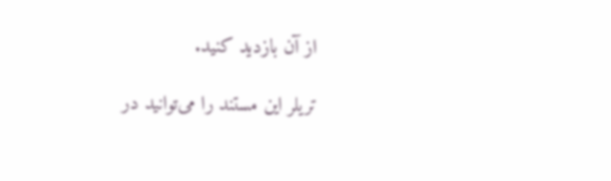از آن بازدید کنید.

تریلر این مستند را می‌توانید در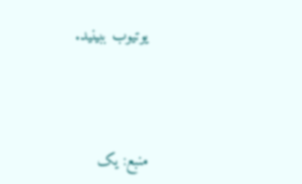یوتیوب ببینید.



منبع: یک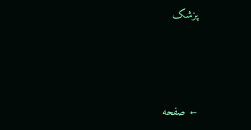پزشک



← صفحه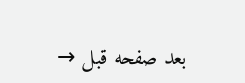بعد صفحه قبل →